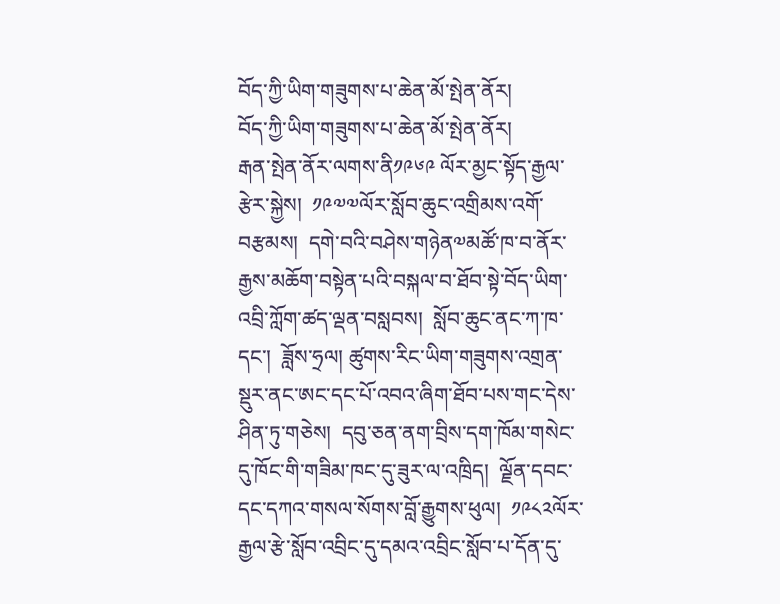བོད་ཀྱི་ཡིག་གཟུགས་པ་ཆེན་མོ་སྤེན་ནོར།
བོད་ཀྱི་ཡིག་གཟུགས་པ་ཆེན་མོ་སྤེན་ནོར།
རྒན་སྤེན་ནོར་ལགས་ནི༡༩༦༩ ལོར་མྱང་སྟོད་རྒྱལ་རྩེར་སྐྱེས།  ༡༩༧༧ལོར་སློབ་ཆུང་འགྲིམས་འགོ་བརྩམས།  དགེ་བའི་བཤེས་གཉེན༧མཚོ་ཁ་བ་ནོར་རྒྱས་མཆོག་བསྟེན་པའི་བསྐལ་བ་ཐོབ་སྟེ་བོད་ཡིག་འབྲི་ཀློག་ཚད་ལྡན་བསླབས།  སློབ་ཆུང་ནང་ཀ་ཁ་དང་།  ཟློས་ཧྲལ། ཚུགས་རིང་ཡིག་གཟུགས་འགྲན་སྡུར་ནང་ཨང་དང་པོ་འབའ་ཞིག་ཐོབ་པས་གང་དེས་ཤིན་ཏུ་གཅེས།  དབུ་ཅན་ནག་བྲིས་དག་ཁོམ་གསེང་དུ་ཁོང་གི་གཟིམ་ཁང་དུ་ཟུར་ལ་འཁྲིད།  ལྗོན་དབང་དང་དཀའ་གསལ་སོགས་བློ་རྒྱུགས་ཕུལ།  ༡༩༨༢ལོར་རྒྱལ་རྩེ་སློབ་འབྲིང་དུ་དམའ་འབྲིང་སློབ་པ་དོན་དུ་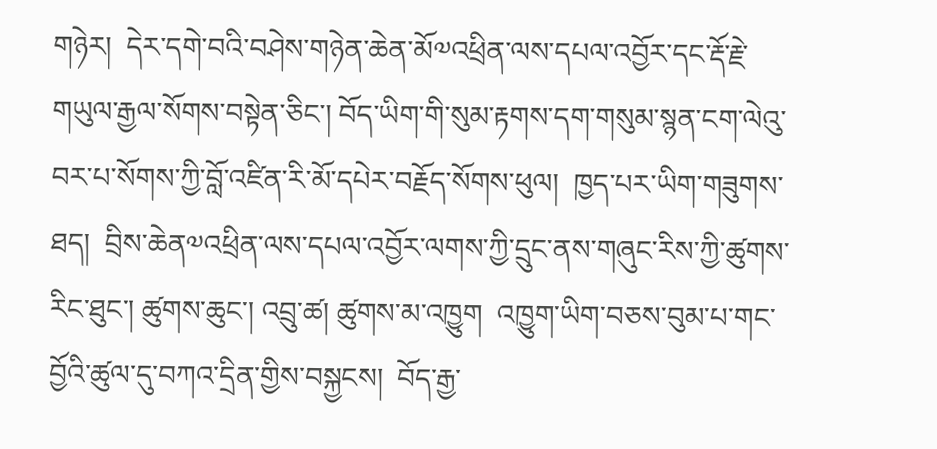གཉེར།  དེར་དགེ་བའི་བཤེས་གཉེན་ཆེན་མོ༧འཕྲིན་ལས་དཔལ་འབྱོར་དང་རྡོ་རྗེ་གཡུལ་རྒྱལ་སོགས་བསྟེན་ཅིང་། བོད་ཡིག་གི་སུམ་རྟགས་དག་གསུམ་སྙན་ངག་ལེའུ་བར་པ་སོགས་ཀྱི་བློ་འཛིན་རི་མོ་དཔེར་བརྗོད་སོགས་ཕུལ།  ཁྱད་པར་ཡིག་གཟུགས་ཐད།  བྲིས་ཆེན༧འཕྲིན་ལས་དཔལ་འབྱོར་ལགས་ཀྱི་དྲུང་ནས་གཞུང་རིས་ཀྱི་ཚུགས་རིང་ཐུང་། ཚུགས་ཆུང་། འབྲུ་ཚ། ཚུགས་མ་འཁྱུག  འཁྱུག་ཡིག་བཅས་བུམ་པ་གང་བྱོའི་ཚུལ་དུ་བཀའ་དྲིན་གྱིས་བསྐྱངས།  བོད་རྒྱ་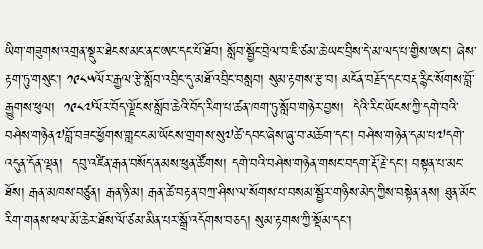ཡིག་གཟུགས་འགྲན་སྡུར་ཐེངས་མང་ནང་ཨང་དང་པོ་ཐོབ། སློབ་སྦྱོང་བྲེལ་བ་ཇི་ཙམ་ཆེ་ཡང་བྲིས་དེ་མ་ལད་པ་གྱིས་ཨང་། ཞེས་རྟག་ཏུ་གསུང་། ༡༩༨༥ལོར་རྒྱལ་རྩེ་སློབ་འབྲིང་དུ་མཐོ་འབྲིང་བསླབ། སུམ་རྟགས་རྩ་བ། མངོན་བརྗོད་དང་བརྡ་རྙིང་སོགས་བློ་རྒྱུགས་ཕུལ།  ༡༩༨༧ལོར་བོད་ལྗོངས་སློབ་ཆེའི་བོད་རིག་པ་ཚན་ཁག་ཏུ་སློབ་གཉེར་བྱས།  དེའི་རིང་ཡོངས་ཀྱི་དགེ་བའི་བཤེས་གཉེན༧བློ་བཟང་ཕྱོགས་གླང་ངམ་ཡོངས་གྲགས་སུ༧ཚེ་དབང་ཞེས་ཞུ་བ་མཆོག་དང་། བཤེས་གཉེན་དམ་པ༧དགེ་འདུན་དོན་ལྡན།  དབུ་འཛིན་རྒན་བསོད་ནམས་ཕུན་ཚོགས། དགེ་བའི་བཤེས་གཉེན་གསང་བདག་རྡོ་རྗེ་དང་། བསྟན་པ་མང་ཐོས། རྒན་མཁས་བཙུན། རྒན་ཉི་མ། རྒན་ཚེ་བརྟན་བཀྲ་ཤིས་ལ་སོགས་པ་བསམ་སྦྱོར་གཉིས་མེད་ཀྱིས་བསྟེན་ནས། ཐུན་མོང་རིག་གནས་ཕལ་མོ་ཆེར་ཐོས་ལོ་ཙམ་མིན་པར་སྒྲོ་འདོགས་བཅད། སུམ་རྟགས་ཀྱི་སྡོམ་དང་།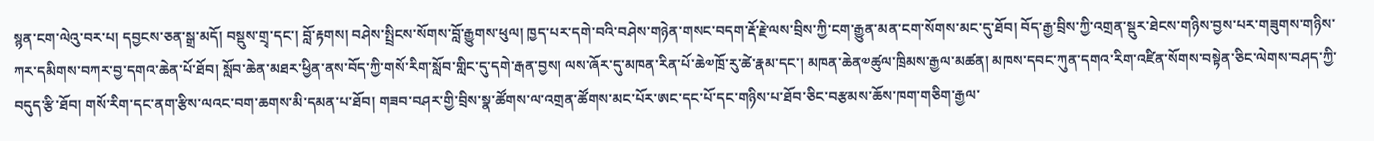སྙན་ངག་ལེའུ་བར་པ། དབྱངས་ཅན་སྒྲ་མདོ། བསྡུས་གྲྭ་དང་། བློ་རྟགས། བཤེས་སྤྲིངས་སོགས་བློ་རྒྱུགས་ཕུལ། ཁྱད་པར་དགེ་བའི་བཤེས་གཉེན་གསང་བདག་རྡོ་རྗེ་ལས་བྲིས་ཀྱི་ངག་རྒྱུན་མན་ངག་སོགས་མང་དུ་ཐོབ། བོད་རྒྱ་བྲིས་ཀྱི་འགྲན་སྡུར་ཐེངས་གཉིས་བྱས་པར་གཟུགས་གཉིས་ཀར་དམིགས་བཀར་བྱ་དགའ་ཆེན་པོ་ཐོབ། སློབ་ཆེན་མཐར་ཕྱིན་ནས་བོད་ཀྱི་གསོ་རིག་སློབ་གླིང་དུ་དགེ་རྒན་བྱས། ལས་ཞོར་དུ་མཁན་རིན་པོ་ཆེ༧ཁྲོ་རུ་ཚེ་རྣམ་དང་། མཁན་ཆེན༧ཚུལ་ཁྲིམས་རྒྱལ་མཚན། མཁས་དབང་ཀུན་དགའ་རིག་འཛིན་སོགས་བསྟེན་ཅིང་ལེགས་བཤད་ཀྱི་བདུད་རྩི་ཐོབ། གསོ་རིག་དང་ནག་རྩིས་ལའང་བག་ཆགས་མི་དམན་པ་ཐོབ། གཟབ་བཤར་གྱི་བྲིས་སྣ་ཚོགས་ལ་འགྲན་ཚོགས་མང་པོར་ཨང་དང་པོ་དང་གཉིས་པ་ཐོབ་ཅིང་བརྩམས་ཆོས་ཁག་གཅིག་རྒྱལ་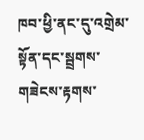ཁབ་ཕྱི་ནང་དུ་འགྲེམ་སྟོན་དང་སྦྲགས་གཟེངས་རྟགས་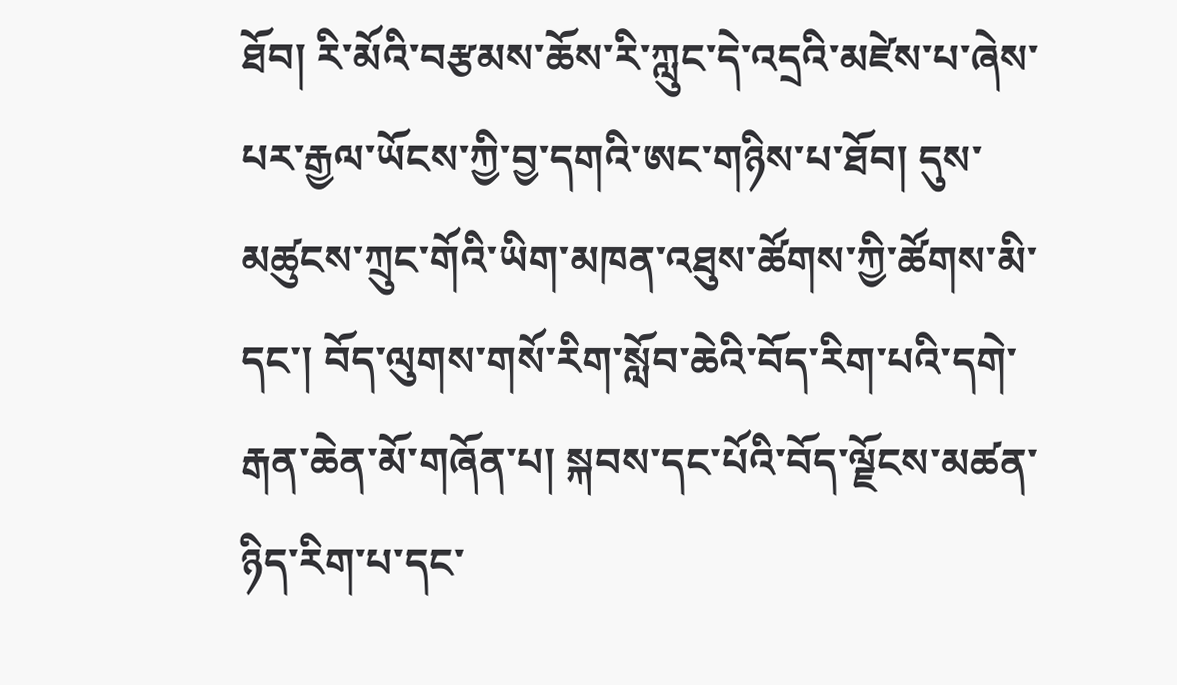ཐོབ། རི་མོའི་བརྩམས་ཆོས་རི་ཀླུང་དེ་འདྲའི་མཛེས་པ་ཞེས་པར་རྒྱལ་ཡོངས་ཀྱི་བྱ་དགའི་ཨང་གཉིས་པ་ཐོབ། དུས་མཚུངས་ཀྲུང་གོའི་ཡིག་མཁན་འཐུས་ཚོགས་ཀྱི་ཚོགས་མི་དང་། བོད་ལུགས་གསོ་རིག་སློབ་ཆེའི་བོད་རིག་པའི་དགེ་རྒན་ཆེན་མོ་གཞོན་པ། སྐབས་དང་པོའི་བོད་ལྗོངས་མཚན་ཉིད་རིག་པ་དང་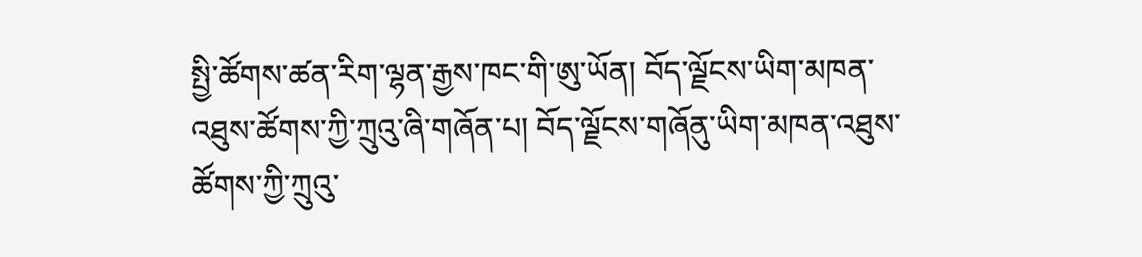སྤྱི་ཚོགས་ཚན་རིག་ལྷན་རྒྱས་ཁང་གི་ཨུ་ཡོན། བོད་ལྗོངས་ཡིག་མཁན་འཐུས་ཚོགས་ཀྱི་ཀྲུའུ་ཞི་གཞོན་པ། བོད་ལྗོངས་གཞོནུ་ཡིག་མཁན་འཐུས་ཚོགས་ཀྱི་ཀྲུའུ་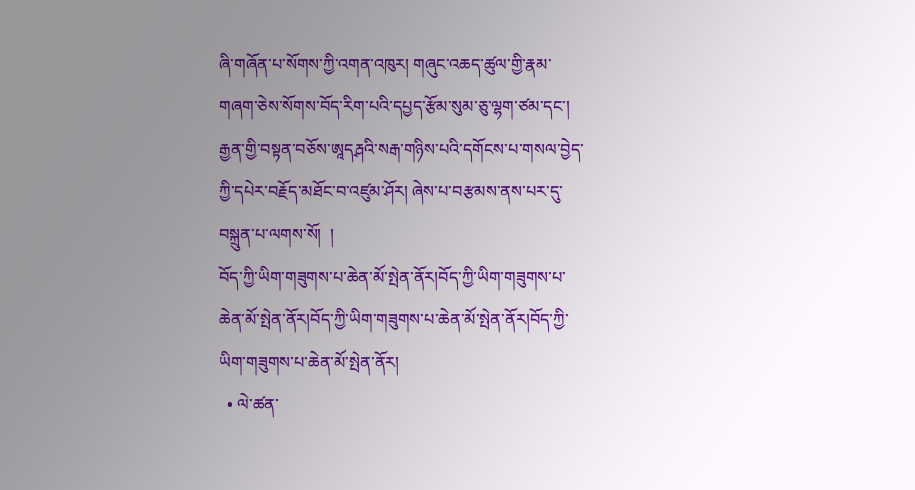ཞི་གཞོན་པ་སོགས་ཀྱི་འགན་འཁུར། གཞུང་འཆད་ཚུལ་གྱི་རྣམ་གཞག་ཅེས་སོགས་བོད་རིག་པའི་དཔྱད་རྩོམ་སུམ་ཅུ་ལྷག་ཙམ་དང་། རྒྱན་གྱི་བསྟན་བཅོས་ཨཱདརྴའི་སརྒ་གཉིས་པའི་དགོངས་པ་གསལ་བྱེད་ཀྱི་དཔེར་བརྗོད་མཐོང་བ་འཛུམ་ཤོར། ཞེས་པ་བརྩམས་ནས་པར་དུ་བསྐྲུན་པ་ལགས་སོ།  །
བོད་ཀྱི་ཡིག་གཟུགས་པ་ཆེན་མོ་སྤེན་ནོར།བོད་ཀྱི་ཡིག་གཟུགས་པ་ཆེན་མོ་སྤེན་ནོར།བོད་ཀྱི་ཡིག་གཟུགས་པ་ཆེན་མོ་སྤེན་ནོར།བོད་ཀྱི་ཡིག་གཟུགས་པ་ཆེན་མོ་སྤེན་ནོར།
  • ལེ་ཚན་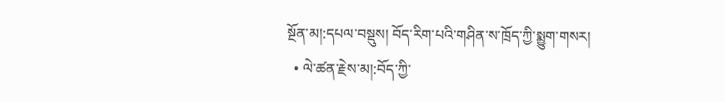སྔོན་མ།:དཔལ་བསྡུས། བོད་རིག་པའི་གཤིན་ས་ཁྲོད་ཀྱི་སྨྱུག་གསར།
  • ལེ་ཚན་རྗེས་མ།:བོད་ཀྱི་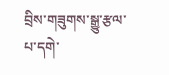བྲིས་གཟུགས་སྒྱུ་རྩལ་པ་དགེ་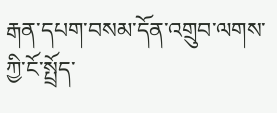རྒན་དཔག་བསམ་དོན་འགྲུབ་ལགས་ཀྱི་ངོ་སྤྲོད་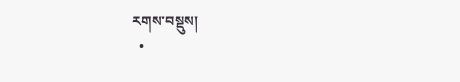རགས་བསྡུས།
  •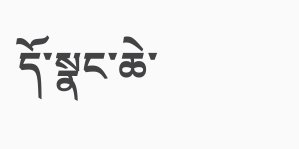དོ་སྣང་ཆེ་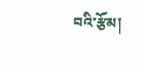བའི་རྩོམ།